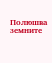Полюшва земните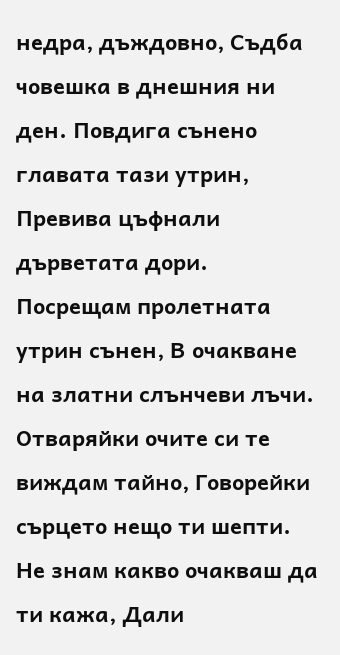недра, дъждовно, Съдба човешка в днешния ни ден. Повдига сънено главата тази утрин, Превива цъфнали дърветата дори.
Посрещам пролетната утрин сънен, В очакване на златни слънчеви лъчи. Отваряйки очите си те виждам тайно, Говорейки сърцето нещо ти шепти.
Не знам какво очакваш да ти кажа, Дали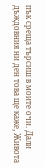пък среща търсиш в моите очи. Дали дъждовния ни ден това ще каже, Живота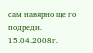сам навярно ще го подреди. 15.04.2008г.